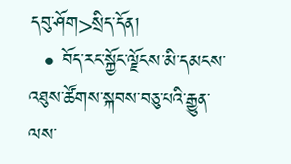དབུ་ཤོག>སྲིད་དོན།
  • བོད་རང་སྐྱོང་ལྗོངས་མི་དམངས་འཐུས་ཚོགས་སྐབས་བཅུ་པའི་རྒྱུན་ལས་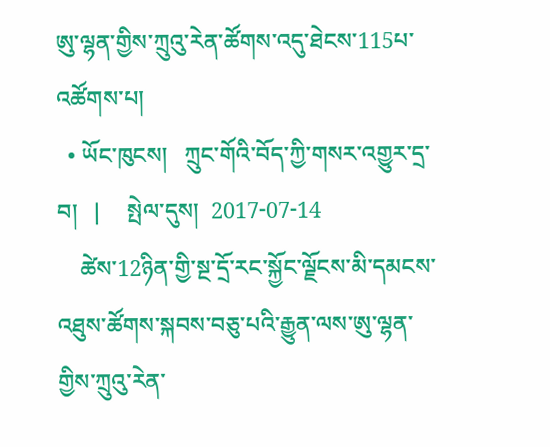ཨུ་ལྷན་གྱིས་ཀྲུའུ་རེན་ཚོགས་འདུ་ཐེངས་115པ་འཚོགས་པ།
  • ཡོང་ཁུངས།   ཀྲུང་གོའི་བོད་ཀྱི་གསར་འགྱུར་དྲ་བ།   |     སྤེལ་དུས།  2017-07-14
    ཚེས་12ཉིན་གྱི་སྔ་དྲོ་རང་སྐྱོང་ལྗོངས་མི་དམངས་འཐུས་ཚོགས་སྐབས་བཅུ་པའི་རྒྱུན་ལས་ཨུ་ལྷན་གྱིས་ཀྲུའུ་རེན་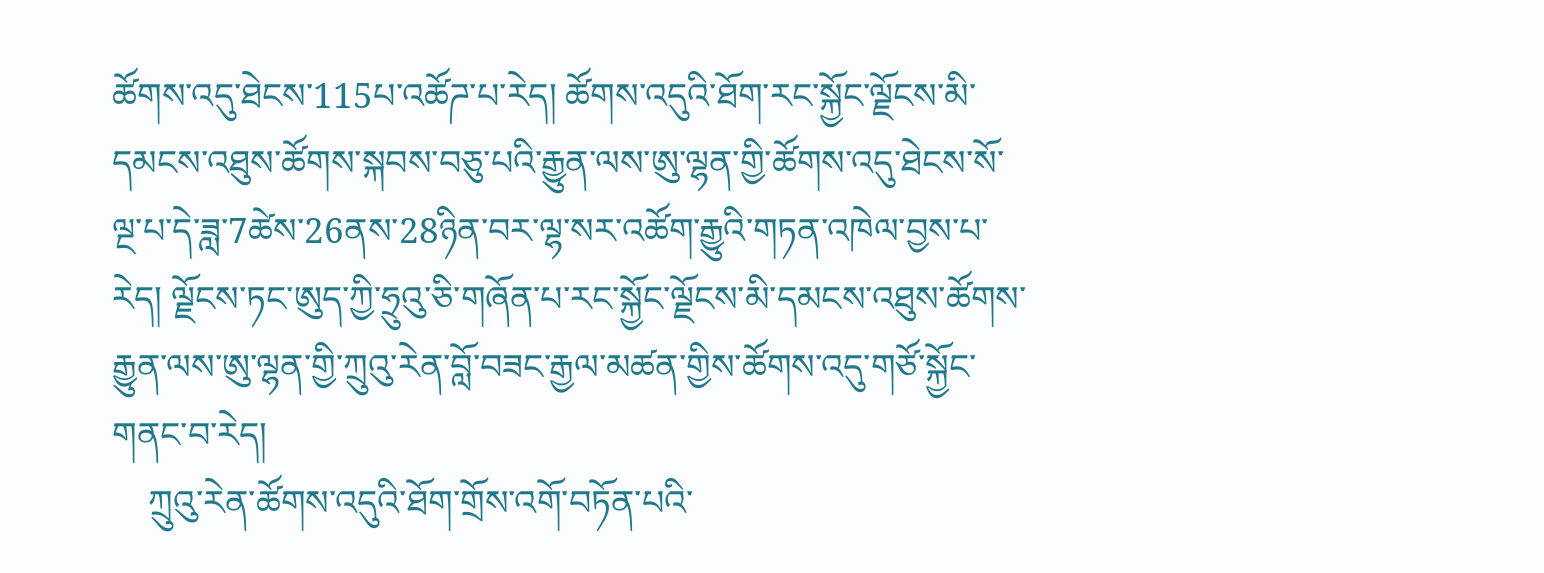ཚོགས་འདུ་ཐེངས་115པ་འཚོཌ་པ་རེད། ཚོགས་འདུའི་ཐོག་རང་སྐྱོང་ལྗོངས་མི་དམངས་འཐུས་ཚོགས་སྐབས་བཅུ་པའི་རྒྱུན་ལས་ཨུ་ལྷན་གྱི་ཚོགས་འདུ་ཐེངས་སོ་ལྔ་པ་དེ་ཟླ་7ཚེས་26ནས་28ཉིན་བར་ལྷ་སར་འཚོག་རྒྱུའི་གཏན་འཁེལ་བྱས་པ་རེད། ལྗོངས་ཏང་ཨུད་ཀྱི་ཧྲུའུ་ཅི་གཞོན་པ་རང་སྐྱོང་ལྗོངས་མི་དམངས་འཐུས་ཚོགས་རྒྱུན་ལས་ཨུ་ལྷན་གྱི་ཀྲུའུ་རེན་བློ་བཟང་རྒྱལ་མཚན་གྱིས་ཚོགས་འདུ་གཙོ་སྐྱོང་གནང་བ་རེད།
    ཀྲུའུ་རེན་ཚོགས་འདུའི་ཐོག་གྲོས་འགོ་བཏོན་པའི་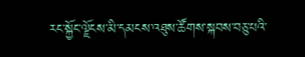རང་སྐྱོང་ལྗོངས་མི་དམངས་འཐུས་ཚོགས་སྐབས་བཅུ་པའི་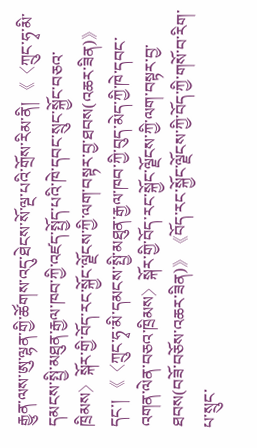རྒྱུན་ལས་ཨུ་ལྷན་གྱི་ཚོགས་འདུ་ཐེངས་སོ་ལྔ་པའི་གྲོས་རིམ་ནི། 《〈ཀྲུང་ཧྭ་མི་དམངས་སྤྱི་མཐུན་རྒྱལ་ཁབ་ཀྱི་འཛད་སྤྱོད་པའི་ཁེ་དབང་སྲུང་སྐྱོང་བཅའ་ཁྲིམས〉སྐོར་གྱི་བོད་རང་སྐྱོང་ལྗོངས་ཀྱི་ལག་བསྟར་བྱ་ཐབས(འཆར་ཟིན)》དང་། 《〈ཀྲུང་ཧྭ་མི་དམངས་སྤྱི་མཐུན་རྒྱལ་ཁབ་ཀྱི་བུད་མེད་ཀྱི་ཁེ་དབང་འགན་ལེན་བཅའ་ཁྲིམས〉སྐོར་གྱི་བོད་རང་སྐྱོང་ལྗོངས་ཀྱི་ལག་བསྟར་བྱ་ཐབས(བཟོ་བཅོས་འཆར་ཟིན)》《བོད་རང་སྐྱོང་ལྗོངས་ཀྱི་བོད་ཀྱི་གསོ་བ་རིག་པ་སྲུང་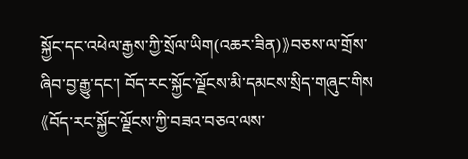སྐྱོང་དང་འཕེལ་རྒྱས་ཀྱི་སྲོལ་ཡིག(འཆར་ཟིན)》བཅས་ལ་གྲོས་ཞིབ་བྱ་རྒྱུ་དང་། བོད་རང་སྐྱོང་ལྗོངས་མི་དམངས་སྲིད་གཞུང་གིས《བོད་རང་སྐྱོང་ལྗོངས་ཀྱི་བཟའ་བཅའ་ལས་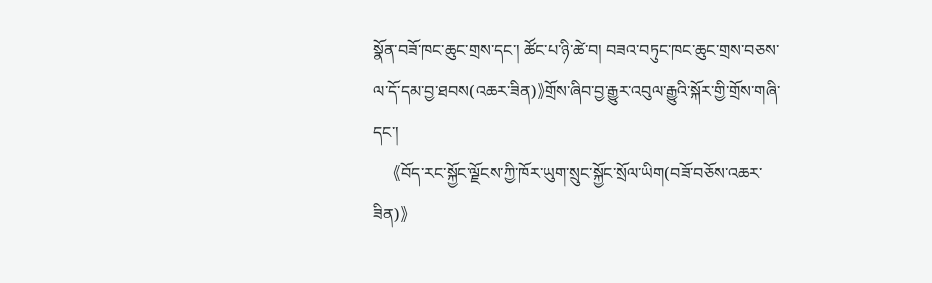སྣོན་བཟོ་ཁང་ཆུང་གྲས་དང་། ཚོང་པ་ཉི་ཚེ་བ། བཟའ་བཏུང་ཁང་ཆུང་གྲས་བཅས་ལ་དོ་དམ་བྱ་ཐབས(འཆར་ཟིན)》གྲོས་ཞིབ་བྱ་རྒྱུར་འབུལ་རྒྱུའི་སྐོར་གྱི་གྲོས་གཞི་དང་།
    《བོད་རང་སྐྱོང་ལྗོངས་ཀྱི་ཁོར་ཡུག་སྲུང་སྐྱོང་སྲོལ་ཡིག(བཟོ་བཅོས་འཆར་ཟིན)》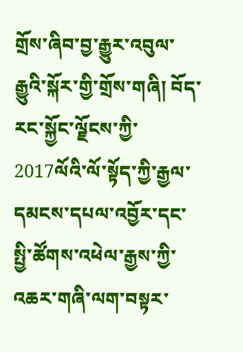གྲོས་ཞིབ་བྱ་རྒྱུར་འབུལ་རྒྱུའི་སྐོར་གྱི་གྲོས་གཞི། བོད་རང་སྐྱོང་ལྗོངས་ཀྱི་2017ལོའི་ལོ་སྟོད་ཀྱི་རྒྱལ་དམངས་དཔལ་འབྱོར་དང་སྤྱི་ཚོགས་འཕེལ་རྒྱས་ཀྱི་འཆར་གཞི་ལག་བསྟར་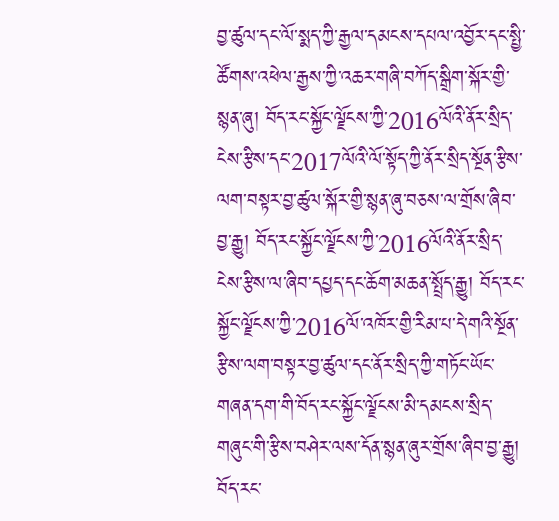བྱ་ཚུལ་དང་ལོ་སྨད་ཀྱི་རྒྱལ་དམངས་དཔལ་འབྱོར་དང་སྤྱི་ཚོགས་འཕེལ་རྒྱས་ཀྱི་འཆར་གཞི་བཀོད་སྒྲིག་སྐོར་གྱི་སྙན་ཞུ། བོད་རང་སྐྱོང་ལྗོངས་ཀྱི་2016ལོའི་ནོར་སྲིད་ངེས་རྩིས་དང་2017ལོའི་ལོ་སྟོད་ཀྱི་ནོར་སྲིད་སྔོན་རྩིས་ལག་བསྟར་བྱ་ཚུལ་སྐོར་གྱི་སྙན་ཞུ་བཅས་ལ་གྲོས་ཞིབ་བྱ་རྒྱུ། བོད་རང་སྐྱོང་ལྗོངས་ཀྱི་2016ལོའི་ནོར་སྲིད་ངེས་རྩིས་ལ་ཞིབ་དཔྱད་དང་ཆོག་མཆན་སྤྲོད་རྒྱུ། བོད་རང་སྐྱོང་ལྗོངས་ཀྱི་2016ལོ་འཁོར་གྱི་རིམ་པ་དེ་གའི་སྔོན་རྩིས་ལག་བསྟར་བྱ་ཚུལ་དང་ནོར་སྲིད་ཀྱི་གཏོང་ཡོང་གཞན་དག་གི་བོད་རང་སྐྱོང་ལྗོངས་མི་དམངས་སྲིད་གཞུང་གི་རྩིས་བཤེར་ལས་དོན་སྙན་ཞུར་གྲོས་ཞིབ་བྱ་རྒྱུ། བོད་རང་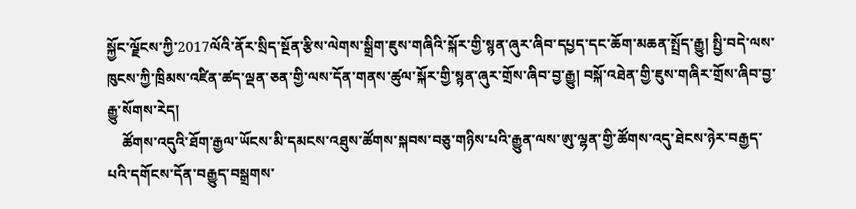སྐྱོང་ལྗོངས་ཀྱི་2017ལོའི་ནོར་སྲིད་སྔོན་རྩིས་ལེགས་སྒྲིག་ཇུས་གཞིའི་སྐོར་གྱི་སྙན་ཞུར་ཞིབ་དཔྱད་དང་ཆོག་མཆན་སྤྲོད་རྒྱུ། སྤྱི་བདེ་ལས་ཁུངས་ཀྱི་ཁྲིམས་འཛིན་ཚད་ལྡན་ཅན་གྱི་ལས་དོན་གནས་ཚུལ་སྐོར་གྱི་སྙན་ཞུར་གྲོས་ཞིབ་བྱ་རྒྱུ། བསྐོ་འཐེན་གྱི་ཇུས་གཞིར་གྲོས་ཞིབ་བྱ་རྒྱུ་སོགས་རེད།
    ཚོགས་འདུའི་ཐོག་རྒྱལ་ཡོངས་མི་དམངས་འཐུས་ཚོགས་སྐབས་བཅུ་གཉིས་པའི་རྒྱུན་ལས་ཨུ་ལྷན་གྱི་ཚོགས་འདུ་ཐེངས་ཉེར་བརྒྱད་པའི་དགོངས་དོན་བརྒྱུད་བསྒྲགས་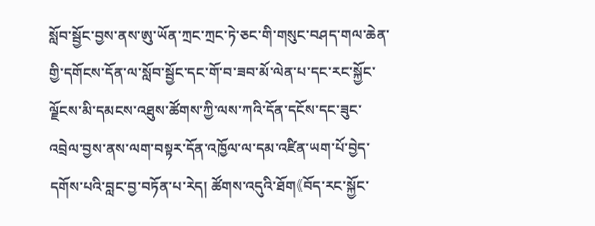སློབ་སྦྱོང་བྱས་ནས་ཨུ་ཡོན་ཀྲང་ཀྲང་ཏེ་ཅང་གི་གསུང་བཤད་གལ་ཆེན་གྱི་དགོངས་དོན་ལ་སློབ་སྦྱོང་དང་གོ་བ་ཟབ་མོ་ལེན་པ་དང་རང་སྐྱོང་ལྗོངས་མི་དམངས་འཐུས་ཚོགས་ཀྱི་ལས་ཀའི་དོན་དངོས་དང་ཟུང་འབྲེལ་བྱས་ནས་ལག་བསྟར་དོན་འཁྱོལ་ལ་དམ་འཛིན་ཡག་པོ་བྱེད་དགོས་པའི་བླང་བྱ་བཏོན་པ་རེད། ཚོགས་འདུའི་ཐོག《བོད་རང་སྐྱོང་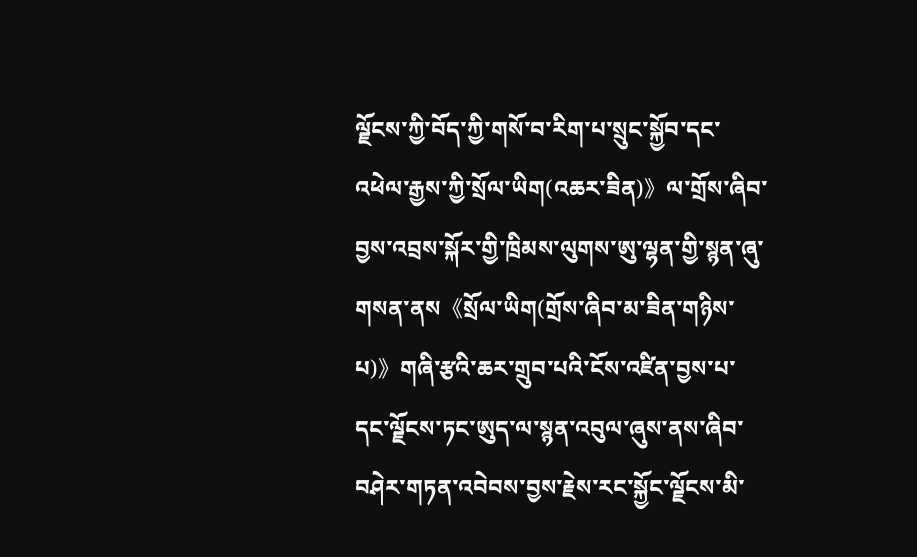ལྗོངས་ཀྱི་བོད་ཀྱི་གསོ་བ་རིག་པ་སྲུང་སྐྱོབ་དང་འཕེལ་རྒྱས་ཀྱི་སྲོལ་ཡིག(འཆར་ཟིན)》ལ་གྲོས་ཞིབ་བྱས་འབྲས་སྐོར་གྱི་ཁྲིམས་ལུགས་ཨུ་ལྷན་གྱི་སྙན་ཞུ་གསན་ནས《སྲོལ་ཡིག(གྲོས་ཞིབ་མ་ཟིན་གཉིས་པ)》གཞི་རྩའི་ཆར་གྲུབ་པའི་ངོས་འཛིན་བྱས་པ་དང་ལྗོངས་ཏང་ཨུད་ལ་སྙན་འབུལ་ཞུས་ནས་ཞིབ་བཤེར་གཏན་འབེབས་བྱས་རྗེས་རང་སྐྱོང་ལྗོངས་མི་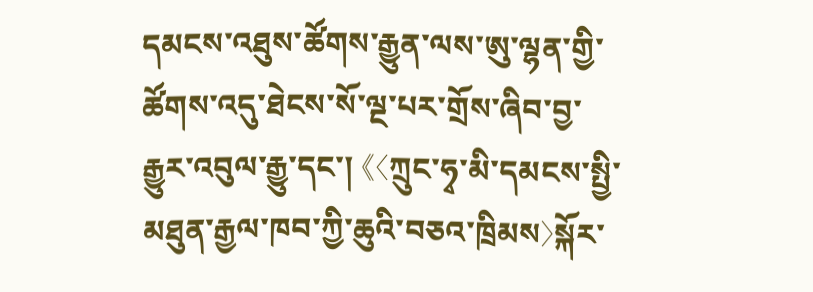དམངས་འཐུས་ཚོགས་རྒྱུན་ལས་ཨུ་ལྷན་གྱི་ཚོགས་འདུ་ཐེངས་སོ་ལྔ་པར་གྲོས་ཞིབ་བྱ་རྒྱུར་འབུལ་རྒྱུ་དང་། 《〈ཀྲུང་ཧྭ་མི་དམངས་སྤྱི་མཐུན་རྒྱལ་ཁབ་ཀྱི་ཆུའི་བཅའ་ཁྲིམས〉སྐོར་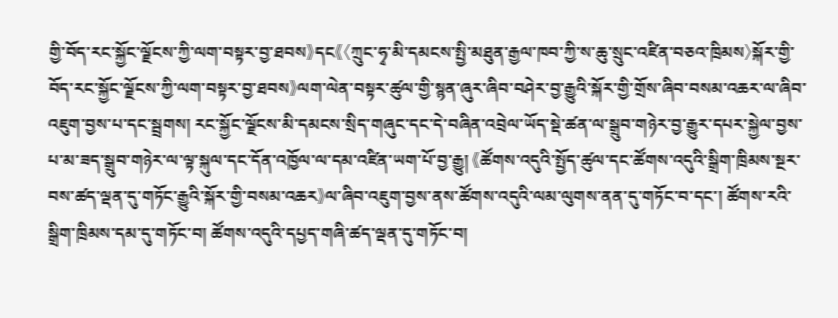གྱི་བོད་རང་སྐྱོང་ལྗོངས་ཀྱི་ལག་བསྟར་བྱ་ཐབས》དང《〈ཀྲུང་ཧྭ་མི་དམངས་སྤྱི་མཐུན་རྒྱལ་ཁབ་ཀྱི་ས་ཆུ་སྲུང་འཛིན་བཅའ་ཁྲིམས〉སྐོར་གྱི་བོད་རང་སྐྱོང་ལྗོངས་ཀྱི་ལག་བསྟར་བྱ་ཐབས》ལག་ལེན་བསྟར་ཚུལ་གྱི་སྙན་ཞུར་ཞིབ་བཤེར་བྱ་རྒྱུའི་སྐོར་གྱི་གྲོས་ཞིབ་བསམ་འཆར་ལ་ཞིབ་འཇུག་བྱས་པ་དང་སྦྲགས། རང་སྐྱོང་ལྗོངས་མི་དམངས་སྲིད་གཞུང་དང་དེ་བཞིན་འབྲེལ་ཡོད་སྡེ་ཚན་ལ་སྒྲུབ་གཉེར་བྱ་རྒྱུར་དཔར་སྐྱེལ་བྱས་པ་མ་ཟད་སྒྲུབ་གཉེར་ལ་ལྟ་སྐུལ་དང་དོན་འཁྱོལ་ལ་དམ་འཛིན་ཡག་པོ་བྱ་རྒྱུ། 《ཚོགས་འདུའི་སྤྱོད་ཚུལ་དང་ཚོགས་འདུའི་སྒྲིག་ཁྲིམས་སྔར་བས་ཚད་ལྡན་དུ་གཏོང་རྒྱུའི་སྐོར་གྱི་བསམ་འཆར》ལ་ཞིབ་འཇུག་བྱས་ནས་ཚོགས་འདུའི་ལམ་ལུགས་ནན་དུ་གཏོང་བ་དང་། ཚོགས་རའི་སྒྲིག་ཁྲིམས་དམ་དུ་གཏོང་བ། ཚོགས་འདུའི་དཔྱད་གཞི་ཚད་ལྡན་དུ་གཏོང་བ།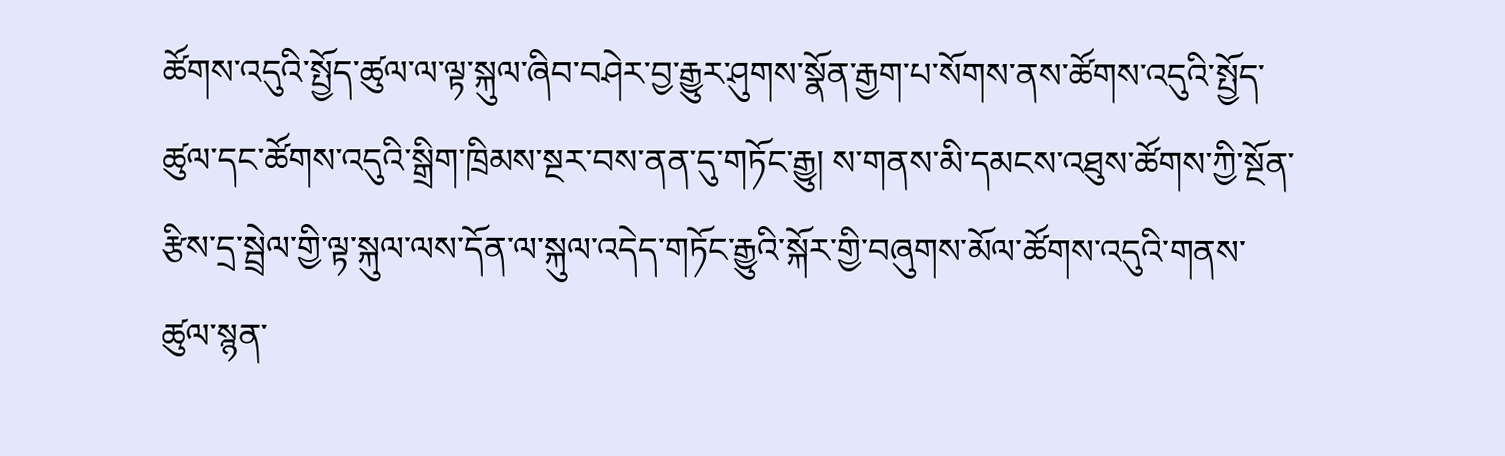ཚོགས་འདུའི་སྤྱོད་ཚུལ་ལ་ལྟ་སྐུལ་ཞིབ་བཤེར་བྱ་རྒྱུར་ཤུགས་སྣོན་རྒྱག་པ་སོགས་ནས་ཚོགས་འདུའི་སྤྱོད་ཚུལ་དང་ཚོགས་འདུའི་སྒྲིག་ཁྲིམས་སྔར་བས་ནན་དུ་གཏོང་རྒྱུ། ས་གནས་མི་དམངས་འཐུས་ཚོགས་ཀྱི་སྔོན་རྩིས་དྲ་སྦྲེལ་གྱི་ལྟ་སྐུལ་ལས་དོན་ལ་སྐུལ་འདེད་གཏོང་རྒྱུའི་སྐོར་གྱི་བཞུགས་མོལ་ཚོགས་འདུའི་གནས་ཚུལ་སྙན་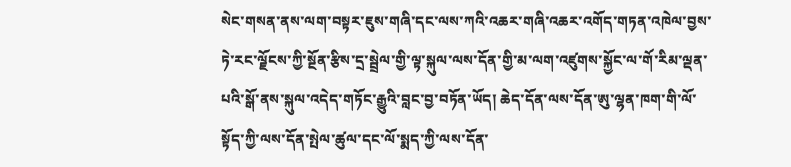སེང་གསན་ནས་ལག་བསྟར་ཇུས་གཞི་དང་ལས་ཀའི་འཆར་གཞི་འཆར་འགོད་གཏན་འཁེལ་བྱས་ཏེ་རང་ལྗོངས་ཀྱི་སྔོན་རྩིས་དྲ་སྦྲེལ་གྱི་ལྟ་སྐུལ་ལས་དོན་གྱི་མ་ལག་འཛུགས་སྐྱོང་ལ་གོ་རིམ་ལྡན་པའི་སྒོ་ནས་སྐུལ་འདེད་གཏོང་རྒྱུའི་བླང་བྱ་བཏོན་ཡོད། ཆེད་དོན་ལས་དོན་ཨུ་ལྷན་ཁག་གི་ལོ་སྟོད་ཀྱི་ལས་དོན་སྤེལ་ཚུལ་དང་ལོ་སྨད་ཀྱི་ལས་དོན་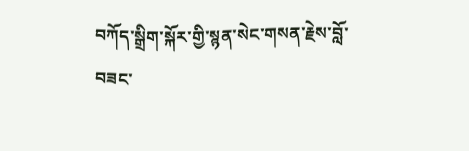བཀོད་སྒྲིག་སྐོར་གྱི་སྙན་སེང་གསན་རྗེས་བློ་བཟང་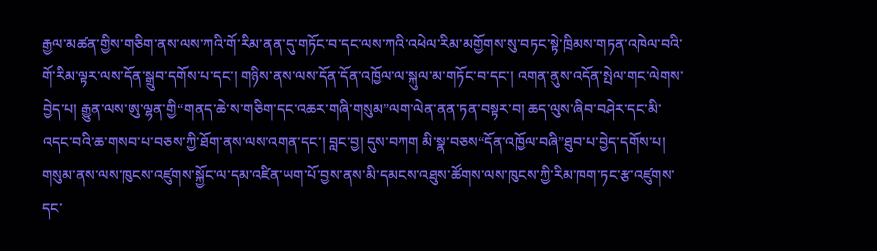རྒྱལ་མཚན་གྱིས་གཅིག་ནས་ལས་ཀའི་གོ་རིམ་ནན་དུ་གཏོང་བ་དང་ལས་ཀའི་འཕེལ་རིམ་མགྱོགས་སུ་བཏང་སྟེ་ཁྲིམས་གཏན་འཁེལ་བའི་གོ་རིམ་ལྟར་ལས་དོན་སྒྲུབ་དགོས་པ་དང་། གཉིས་ནས་ལས་དོན་དོན་འཁྱོལ་ལ་སྐུལ་མ་གཏོང་བ་དང་། འགན་ནུས་འདོན་སྤེལ་གང་ལེགས་བྱེད་པ། རྒྱུན་ལས་ཨུ་ལྷན་གྱི“གནད་ཆེ་ས་གཅིག་དང་འཆར་གཞི་གསུམ”ལག་ལེན་ནན་ཏན་བསྟར་བ། ཆད་ལུས་ཞིབ་བཤེར་དང་མི་འདང་བའི་ཆ་གསབ་པ་བཅས་ཀྱི་ཐོག་ནས་ལས་འགན་དང་། བླང་བྱ། དུས་བཀག མི་སྣ་བཅས“དོན་འཁྱོལ་བཞི”ཐུབ་པ་བྱེད་དགོས་པ། གསུམ་ནས་ལས་ཁུངས་འཛུགས་སྐྱོང་ལ་དམ་འཛིན་ཡག་པོ་བྱས་ནས་མི་དམངས་འཐུས་ཚོགས་ལས་ཁུངས་ཀྱི་རིམ་ཁག་ཏང་རྩ་འཛུགས་དང་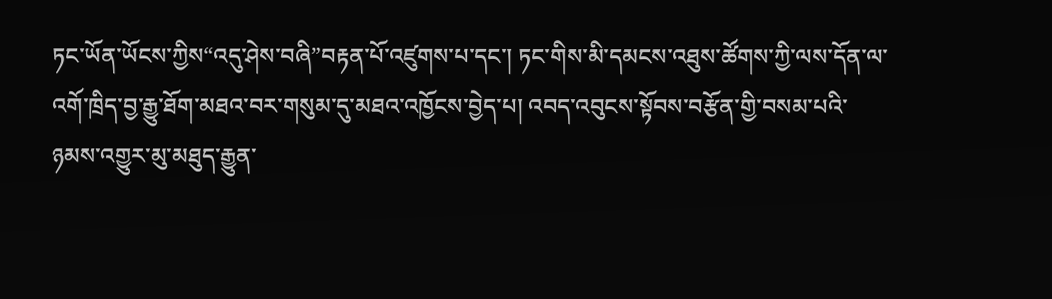ཏང་ཡོན་ཡོངས་ཀྱིས“འདུ་ཤེས་བཞི”བརྟན་པོ་འཛུགས་པ་དང་། ཏང་གིས་མི་དམངས་འཐུས་ཚོགས་ཀྱི་ལས་དོན་ལ་འགོ་ཁྲིད་བྱ་རྒྱུ་ཐོག་མཐའ་བར་གསུམ་དུ་མཐའ་འཁྱོངས་བྱེད་པ། འབད་འབུངས་སྟོབས་བརྩོན་གྱི་བསམ་པའི་ཉམས་འགྱུར་མུ་མཐུད་རྒྱུན་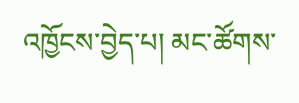འཁྱོངས་བྱེད་པ། མང་ཚོགས་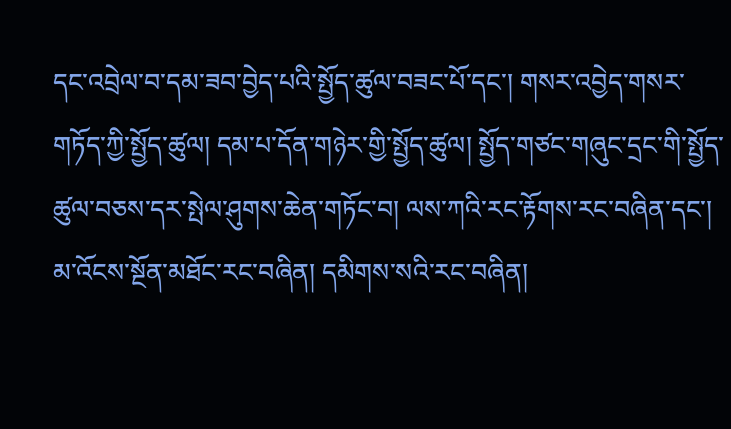དང་འབྲེལ་བ་དམ་ཟབ་བྱེད་པའི་སྤྱོད་ཚུལ་བཟང་པོ་དང་། གསར་འབྱེད་གསར་གཏོད་ཀྱི་སྤྱོད་ཚུལ། དམ་པ་དོན་གཉེར་གྱི་སྤྱོད་ཚུལ། སྤྱོད་གཙང་གཞུང་དྲང་གི་སྤྱོད་ཚུལ་བཅས་དར་སྤེལ་ཤུགས་ཆེན་གཏོང་བ། ལས་ཀའི་རང་རྟོགས་རང་བཞིན་དང་། མ་འོངས་སྔོན་མཐོང་རང་བཞིན། དམིགས་སའི་རང་བཞིན།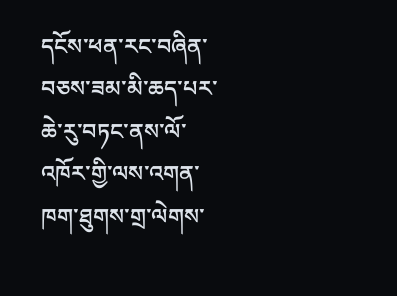དངོས་ཕན་རང་བཞིན་བཅས་ཟམ་མི་ཆད་པར་ཆེ་རུ་བཏང་ནས་ལོ་འཁོར་གྱི་ལས་འགན་ཁག་ཐུགས་གྲ་ལེགས་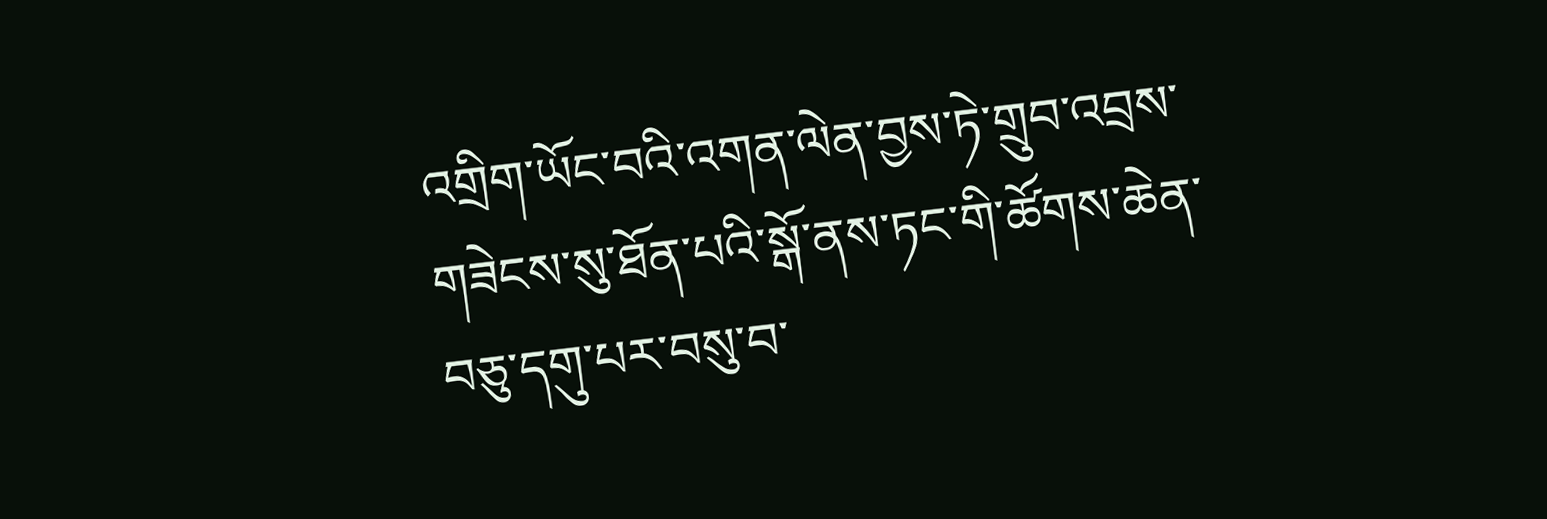འགྲིག་ཡོང་བའི་འགན་ལེན་བྱས་ཏེ་གྲུབ་འབྲས་གཟེངས་སུ་ཐོན་པའི་སྒོ་ནས་ཏང་གི་ཚོགས་ཆེན་བཅུ་དགུ་པར་བསུ་བ་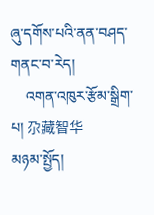ཞུ་དགོས་པའི་ནན་བཤད་གནང་བ་རེད།
    འགན་འཁུར་རྩོམ་སྒྲིག་པ། 尕藏智华
མཉམ་སྤྱོད།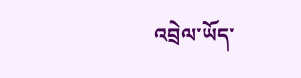འབྲེལ་ཡོད་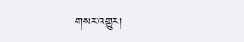གསར་འགྱུར།